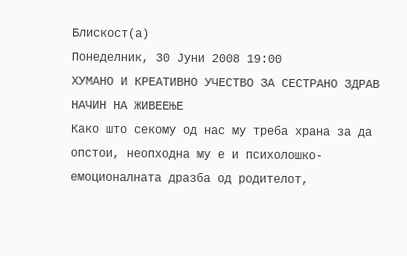Блискост(а)
Понеделник, 30 Јуни 2008 19:00
ХУМАНО И КРЕАТИВНО УЧЕСТВО ЗА СЕСТРАНО ЗДРАВ НАЧИН НА ЖИВЕЕЊЕ
Како што секому од нас му треба храна за да опстои, неопходна му е и психолошко- емоционалната дразба од родителот,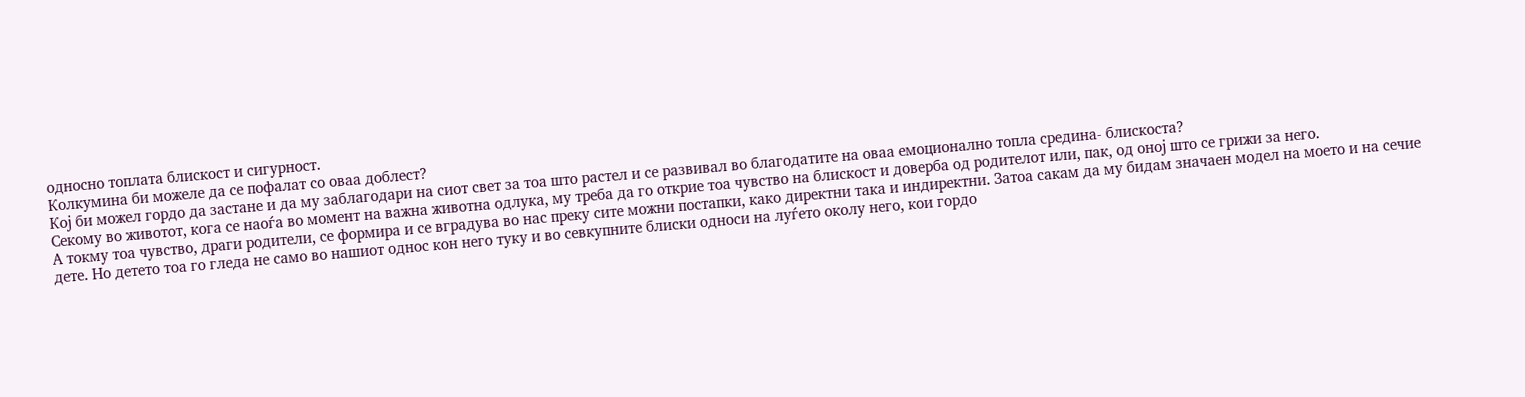односно топлата блискост и сигурност.
Колкумина би можеле да се пофалат со оваа доблест?
Кој би можел гордо да застане и да му заблагодари на сиот свет за тоа што растел и се развивал во благодатите на оваа емоционално топла средина- блискоста?
Секому во животот, кога се наоѓа во момент на важна животна одлука, му треба да го открие тоа чувство на блискост и доверба од родителот или, пак, од оној што се грижи за него.
А токму тоа чувство, драги родители, се формира и се вградува во нас преку сите можни постапки, како директни така и индиректни. Затоа сакам да му бидам значаен модел на моето и на сечие дете. Но детето тоа го гледа не само во нашиот однос кон него туку и во севкупните блиски односи на луѓето околу него, кои гордо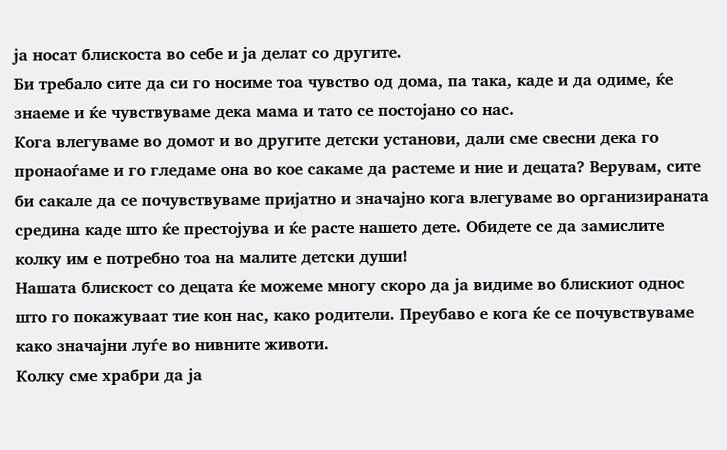ја носат блискоста во себе и ја делат со другите.
Би требало сите да си го носиме тоа чувство од дома, па така, каде и да одиме, ќе знаеме и ќе чувствуваме дека мама и тато се постојано со нас.
Кога влегуваме во домот и во другите детски установи, дали сме свесни дека го пронаоѓаме и го гледаме она во кое сакаме да растеме и ние и децата? Верувам, сите би сакале да се почувствуваме пријатно и значајно кога влегуваме во организираната средина каде што ќе престојува и ќе расте нашето дете. Обидете се да замислите колку им е потребно тоа на малите детски души!
Нашата блискост со децата ќе можеме многу скоро да ја видиме во блискиот однос што го покажуваат тие кон нас, како родители. Преубаво е кога ќе се почувствуваме како значајни луѓе во нивните животи.
Колку сме храбри да ја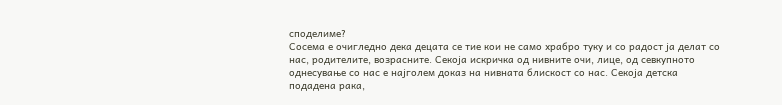споделиме?
Сосема е очигледно дека децата се тие кои не само храбро туку и со радост ја делат со нас, родителите, возрасните. Секоја искричка од нивните очи, лице, од севкупното однесување со нас е најголем доказ на нивната блискост со нас. Секоја детска подадена рака,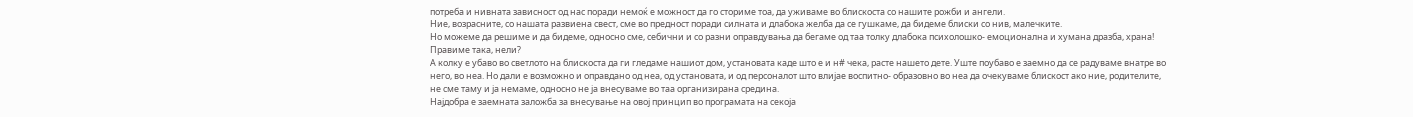потреба и нивната зависност од нас поради немоќ е можност да го сториме тоа, да уживаме во блискоста со нашите рожби и ангели.
Ние, возрасните, со нашата развиена свест, сме во предност поради силната и длабока желба да се гушкаме, да бидеме блиски со нив, малечките.
Но можеме да решиме и да бидеме, односно сме, себични и со разни оправдувања да бегаме од таа толку длабока психолошко- емоционална и хумана дразба, храна! Правиме така, нели?
А колку е убаво во светлото на блискоста да ги гледаме нашиот дом, установата каде што е и н# чека, расте нашето дете. Уште поубаво е заемно да се радуваме внатре во него, во неа. Но дали е возможно и оправдано од неа, од установата, и од персоналот што влијае воспитно- образовно во неа да очекуваме блискост ако ние, родителите, не сме таму и ја немаме, односно не ја внесуваме во таа организирана средина.
Најдобра е заемната заложба за внесување на овој принцип во програмата на секоја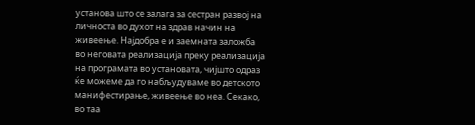установа што се залага за сестран развој на личноста во духот на здрав начин на живеење. Најдобра е и заемната заложба во неговата реализација преку реализација на програмата во установата, чијшто одраз ќе можеме да го набљудуваме во детското манифестирање, живеење во неа. Секако, во таа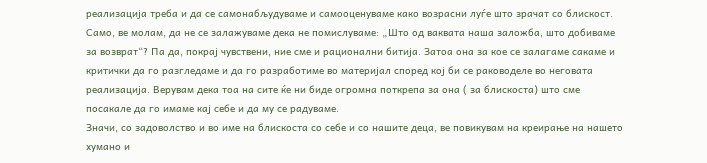реализација треба и да се самонабљудуваме и самооценуваме како возрасни луѓе што зрачат со блискост.
Само, ве молам, да не се залажуваме дека не помислуваме: „Што од ваквата наша заложба, што добиваме за возврат“? Па да, покрај чувствени, ние сме и рационални битија. Затоа она за кое се залагаме сакаме и критички да го разгледаме и да го разработиме во материјал според кој би се раководеле во неговата реализација. Верувам дека тоа на сите ќе ни биде огромна поткрепа за она ( за блискоста) што сме посакале да го имаме кај себе и да му се радуваме.
Значи, со задоволство и во име на блискоста со себе и со нашите деца, ве повикувам на креирање на нашето хумано и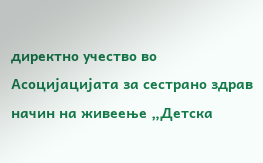директно учество во Асоцијацијата за сестрано здрав начин на живеење „Детска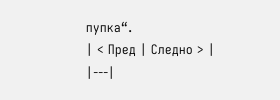пупка“.
| < Пред | Следно > |
|---|